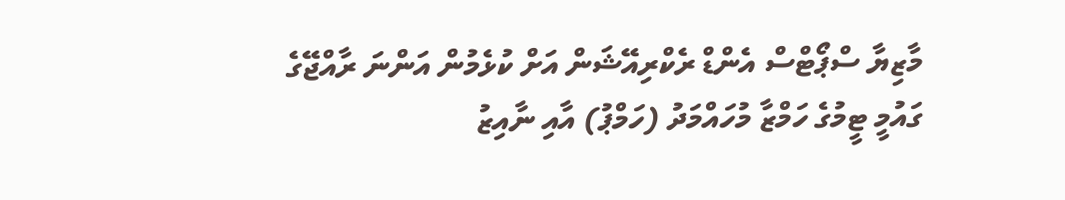މާޒިޔާ ސްޕޯޓްސް އެންޑް ރެކްރިއޭޝަން އަށް ކުޅެމުން އަންނަ ރާއްޖޭގެ ގައުމީ ޓީމުގެ ހަމްޒާ މުހައްމަދު (ހަމްޕު) އާއި ނާއިޒު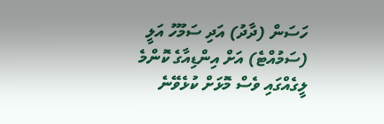ހަސަން (ދާދު) އަދި ސަމޫހު އަލީ (ސަމުއްޓެ) އަށް އިންޑިއާގެ ކޮންމެ ލީގެއްގައި ވެސް މޮޅަށް ކުޅެވޭނެ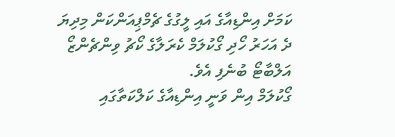ކަމަށް އިންޑިއާގެ އައި ލީގުގެ ޗެމްޕިއަންކަން މިދިޔަ ދެ އަހަރު ހޯދި ގޯކުލަމް ކެރަލާގެ ކޯޗު ވިންޗެންޒޯ އަލްބާޓޯ ބުނެފި އެވެ.
ގޯކުލަމް އިން ވަނީ އިންޑިއާގެ ކަލްކަތާގައި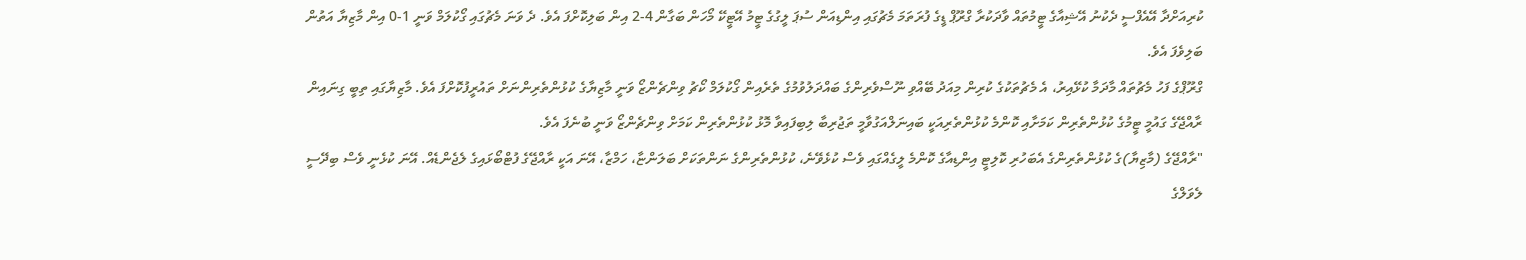ކުރިއަށްދާ އޭއެފްސީ ދެކުނު އޭޝިއާގެ ޓީމުތައް ވާދަކުރާ ގްރޫޕް ޑީގެ ފުރަތަމަ މެޗުގައި އިންޑިއަން ސުޕަ ލީގުގެ ޓީމު އޭޓީކޭ މޯހަން ބަގާން 4-2 އިން ބަލިކޮށްފަ އެވެ. ދެ ވަނަ މެޗުގައި ގޯކުލަމް ވަނީ 1-0 އިން މާޒިޔާ އަތުން ބަލިވެފަ އެވެ.
ގްރޫޕްގެ ފަހު މެޗުތައް މާދަމާ ކުޅޭއިރު، އެ މެޗުތަކުގެ ކުރިން މިއަދު ބޭއްވި ނޫސްވެރިންގެ ބައްދަލުވުމުގެ ތެރެއިން ގޯކުލަމް ކޯޗު ވިންޗެންޒޯ ވަނީ މާޒިޔާގެ ކުޅުންތެރިންނަށް ތައުރީފުކޮށްފަ އެވެ. މާޒިޔާގައި ތިބީ ގިނައިން ރާއްޖޭގެ ގައުމީ ޓީމުގެ ކުޅުންތެރިން ކަމަށާއި ކޮންމެ ކުޅުންތެރިއަކީ ބައިނަލްއަގުވާމީ ތަޖުރިބާ ލިބިފައިވާ މޮޅު ކުޅުންތެރިން ކަމަށް ވިންޗެންޒޯ ވަނީ ބުނެފަ އެވެ.
"ރާއްޖޭގެ (މާޒިޔާ)ގެ ކުޅުންތެރިންގެ އެބަހުރި ކޮލިޓީ އިންޑިއާގެ ކޮންމެ ލީގެއްގައި ވެސް ކުޅެވޭނެ، ކުޅުންތެރިންގެ ނަންތަކަށް ބަލަންޏާ، ހަމްޒާ، އޭނަ އަކީ ރާއްޖޭގެ ފުޓްބޯޅައިގެ ލެޖެންޑެއް. އޭނަ ކުޅެނީ ވެސް ބިދޭސީ ލެވަލްގެ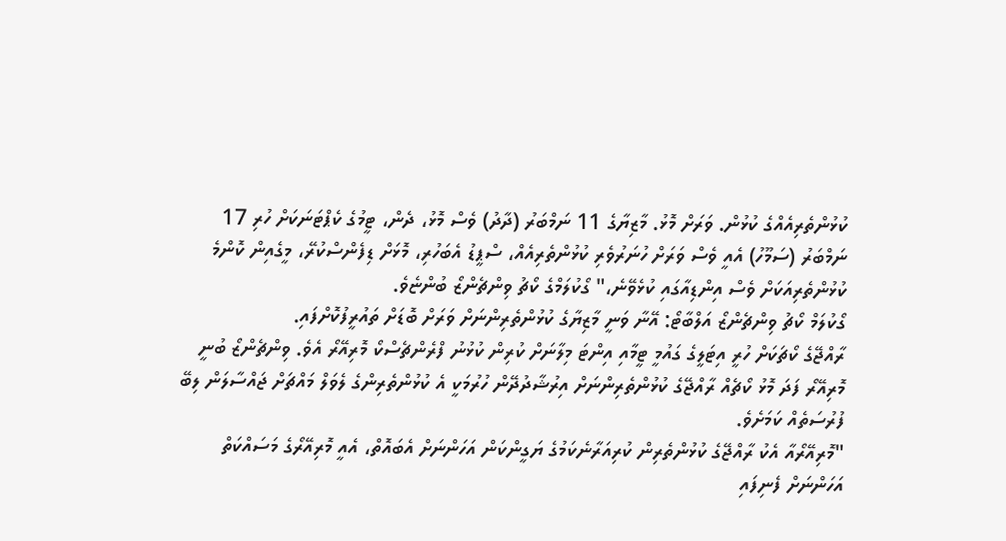ކުޅުންތެރިއެއްގެ ކުޅުން. ވަރަށް މޮޅު. މާޒިޔާގެ 11 ނަމްބަރު (ދާދު) ވެސް މޮޅު، ދެން، ޓީމުގެ ކެޕްޓަނަކަށް ހުރި 17 ނަމްބަރު (ސަމޫހު) އެއީ ވެސް ވަރަށް ހުނަރުވެރި ކުޅުންތެރިއެއް، ސްޕީޑު އެބަހުރި، މޮޅަށް ޑިފެންސްކުރޭ، މީގެއިން ކޮންމެ ކުޅުންތެރިއަކަށް ވެސް އިންޑިއާގައި ކުޅެވޭނެ،" ގޯކުލަމްގެ ކޯޗު ވިންޗެންޒޯ ބުންޏެވެ.
ގޯކުލަމް ކޯޗު ވިންޗެންޒޯ އަލްބާޓޯ: އޭނާ ވަނީ މާޒިޔާގެ ކުޅުންތެރިންނަށް ވަރަށް ބޮޑަށް ތައުރީފުކޮށްފައި.
ރާއްޖޭގެ ކޯޗަކަށް ހުރީ އިޓަލީގެ ގައުމީ ޓީމާއި އިންޓަ މިލާނަށް ކުރިން ކުޅުނު ފްރެންޗެސްކޯ މޮރިއޭރޯ އެވެ. ވިންޗެންޒޯ ބުނީ މޮރިއޭރޯ ފަދަ މޮޅު ކޯޗެއް ރާއްޖޭގެ ކުޅުންތެރިންނަށް އިރުޝާދުދޭން ހުރުމަކީ އެ ކުޅުންތެރިންގެ ލެވަލް މައްޗަށް ޖައްސާލަން ލިބޭ ފުރުސަތެއް ކަމަށެވެ.
"މޮރިއޭރޯއާ އެކު ރާއްޖޭގެ ކުޅުންތެރިން ކުރިއަރާނެކަމުގެ ޔަގީންކަން އަހަންނަށް އެބައޮތް، އެއީ މޮރިއޭރޯގެ މަސައްކަތް އަހަންނަށް ފެނިފައި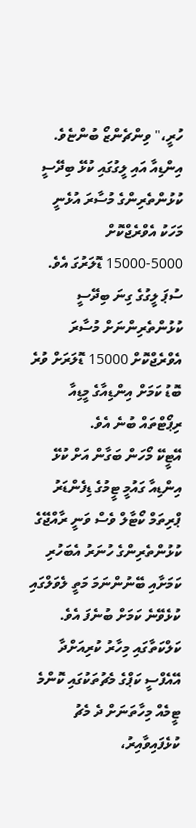ހުރީ،" ވިންޗެންޒޯ ބުންޏެވެ.
އިންޑިއާ އައި ލީގުގައި ކުޅޭ ބިދޭސީ ކުޅުންތެރިންގެ މުސާރަ އުޅެނީ މަހަކު އެވްރެޖްކޮށް 5000-15000 ޑޮލަރުގަ އެވެ. ސުޕަ ލީގުގެ ގިނަ ބިދޭސީ ކުޅުންތެރިންނަށް މުސާރަ އެވްރެޖްކޮށް 15000 ޑޮލަރަށް ވުރެ ބޮޑު ކަމަށް އިންޑިއާގެ މީޑިއާ ރިޕޯޓްތައް ބުނެ އެވެ.
އޭޓީކޭ މޯހަން ބަގާން އަށް ކުޅޭ އިންޑިއާ ގައުމީ ޓީމުގެ ޑިފެންޑަރު ޕްރިތަމް ކޯޓާލް ވެސް ވަނީ ރާއްޖޭގެ ކުޅުންތެރިންގެ ހުނަރު އެބަހުރި ކަމަށާއި ބޭނުންނަމަ މަތީ ލެވަލްގައި ކުޅެވޭނެ ކަމަށް ބުނެފަ އެވެ.
ކަލްކަތާގައި މިހާރު ކުރިއަށްދާ އޭއެފްސީ ކަޕްގެ މެޗުތަކުގައި ކޮންމެ ޓީމެއް މިހާތަނަށް ދެ މެޗު ކުޅެފައިވާއިރު،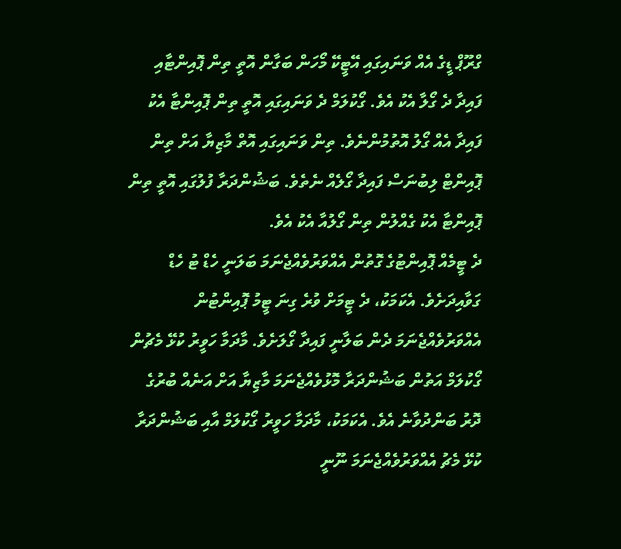ގްރޫޕް ޑީގެ އެއް ވަނައިގައި އޭޓީކޭ މޯހަން ބަގާން އޮތީ ތިން ޕޮއިންޓާއި ފައިދާ ދެ ގޯލާ އެކު އެވެ. ގޯކުލަމް ދެ ވަނައިގައި އޮތީ ތިން ޕޮއިންޓާ އެކު ފައިދާ އެއް ގޯލު އޮތުމުންނެވެ. ތިން ވަނައިގައި އޮތް މާޒިޔާ އަށް ތިން ޕޮއިންޓް ލިބުނަސް ފައިދާ ގޯލެއް ނެތެވެ. ބަޝުންދަރާ ފުލުގައި އޮތީ ތިން ޕޮއިންޓާ އެކު ގެއްލުން ތިން ގޯލުއާ އެކު އެވެ.
ދެ ޓީމެއް ޕޮއިންޓުގެ ގޮތުން އެއްވަރުވެއްޖެނަމަ ބަލަނީ ހެޑް ޓު ހެޑް ގަވާއިދަށެވެ. އެކަމަކު، ދެ ޓީމަށް ވުރެ ގިނަ ޓީމު ޕޮއިންޓުން އެއްވަރުވެއްޖެނަމަ ދެން ބަލާނީ ފައިދާ ގޯލަށެވެ. މާދަމާ ހަވީރު ކުޅޭ މެޗުން ގޯކުލަމް އަތުން ބަޝުންދަރާ މޮޅުވެއްޖެނަމަ މާޒިޔާ އަށް އަނެއް ބުރުގެ ދޮރު ބަންދުވާނެ އެވެ. އެކަމަކު، މާދަމާ ހަވީރު ގޯކުލަމް އާއި ބަޝުންދަރާ ކުޅޭ މެޗު އެއްވަރުވެއްޖެނަމަ ނޫނީ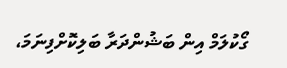ގޯކުލަމް އިން ބަޝުންދަރާ ބަލިކޮށްފިނަމަ،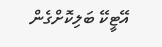އޭޓީކޭ ބަލިކޮށްގެން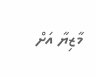މާޒިޔާ އަށް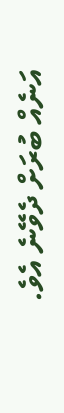އަނެއް ބުރަށް ދެވޭނެ އެވެ.